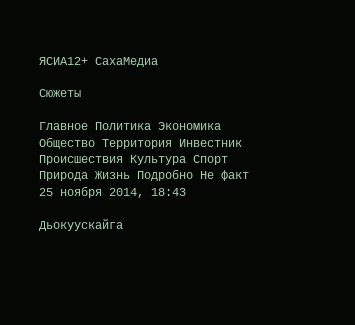ЯСИА12+ СахаМедиа

Сюжеты

Главное Политика Экономика Общество Территория Инвестник Происшествия Культура Спорт Природа Жизнь Подробно Не факт
25 ноября 2014, 18:43

Дьокуускайга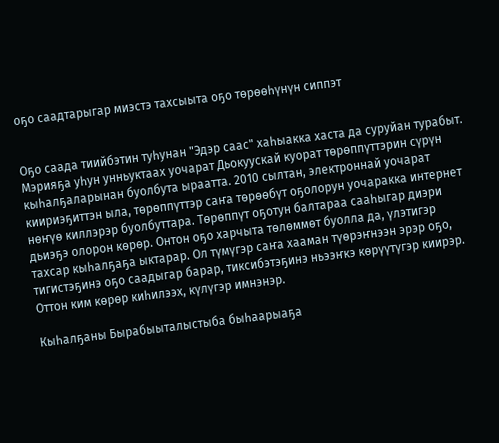оҕо саадтарыгар миэстэ тахсыыта оҕо төрөөһүнүн сиппэт


Оҕо саада тиийбэтин туһунан "Эдэр саас" хаһыакка хаста да суруйан турабыт. Мэрияҕа уһун унньуктаах уочарат Дьокуускай куорат төрөппүттэрин сүрүн кыһалҕаларынан буолбута ыраатта. 2010 сылтан, электроннай уочарат киириэҕиттэн ыла, төрөппүттэр саҥа төрөөбүт оҕолорун уочаракка интернет нөҥүө киллэрэр буолбуттара. Төрөппүт оҕотун балтараа сааһыгар диэри дьиэҕэ олорон көрөр. Онтон оҕо харчыта төлөммөт буолла да, үлэтигэр тахсар кыһалҕаҕа ыктарар. Ол түмүгэр саҥа хааман түөрэҥнээн эрэр оҕо, тигистэҕинэ оҕо саадыгар барар, тиксибэтэҕинэ ньээҥкэ көрүүтүгэр киирэр. Оттон ким көрөр киһилээх, күлүгэр имнэнэр.

Кыһалҕаны Бырабыыталыстыба быһаарыаҕа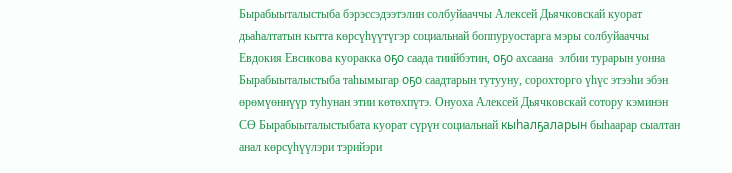Бырабыыталыстыба бэрэссэдээтэлин солбуйааччы Алексей Дьячковскай куорат дьаһалтатын кытта көрсүһүүтүгэр социальнай боппуруостарга мэры солбуйааччы Евдокия Евсикова куоракка оҕо саада тиийбэтин, оҕо ахсаана  элбии турарын уонна Бырабыыталыстыба таһымыгар оҕо саадтарын тутууну, сорохторго үһүс этээһи эбэн өрөмүөннүүр туһунан этии көтөхпүтэ. Онуоха Алексей Дьячковскай сотору кэминэн СӨ Бырабыыталыстыбата куорат сүрүн социальнай кыһалҕаларын быһаарар сыалтан анал көрсүһүүлэри тэрийэри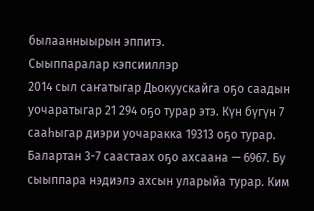былаанныырын эппитэ.
Сыыппаралар кэпсииллэр
2014 сыл саҥатыгар Дьокуускайга оҕо саадын уочаратыгар 21 294 оҕо турар этэ. Күн бүгүн 7 сааһыгар диэри уочаракка 19313 оҕо турар. Балартан 3-7 саастаах оҕо ахсаана — 6967. Бу сыыппара нэдиэлэ ахсын уларыйа турар. Ким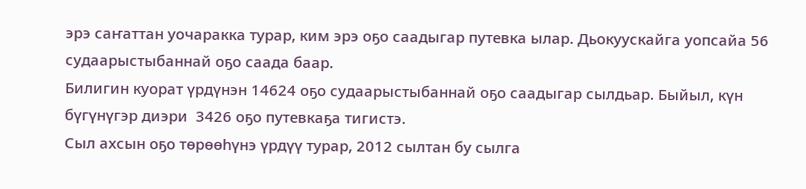эрэ саҥаттан уочаракка турар, ким эрэ оҕо саадыгар путевка ылар. Дьокуускайга уопсайа 56 судаарыстыбаннай оҕо саада баар.
Билигин куорат үрдүнэн 14624 оҕо судаарыстыбаннай оҕо саадыгар сылдьар. Быйыл, күн бүгүнүгэр диэри  3426 оҕо путевкаҕа тигистэ.
Сыл ахсын оҕо төрөөһүнэ үрдүү турар, 2012 сылтан бу сылга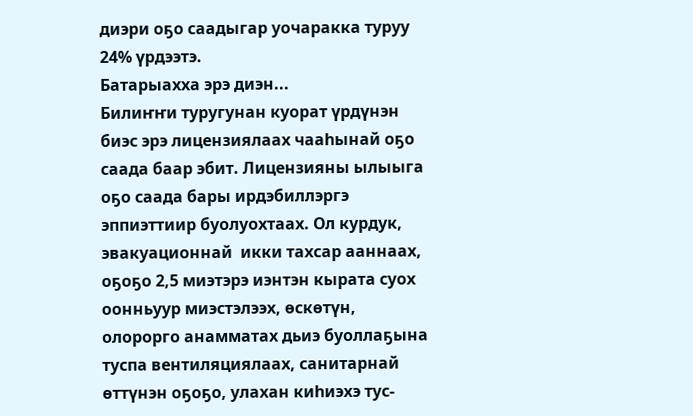диэри оҕо саадыгар уочаракка туруу  24% үрдээтэ.
Батарыахха эрэ диэн...
Билиҥҥи туругунан куорат үрдүнэн биэс эрэ лицензиялаах чааһынай оҕо саада баар эбит. Лицензияны ылыыга оҕо саада бары ирдэбиллэргэ эппиэттиир буолуохтаах. Ол курдук,  эвакуационнай  икки тахсар ааннаах, оҕоҕо 2,5 миэтэрэ иэнтэн кырата суох оонньуур миэстэлээх, өскөтүн, олорорго анамматах дьиэ буоллаҕына туспа вентиляциялаах, санитарнай өттүнэн оҕоҕо, улахан киһиэхэ тус-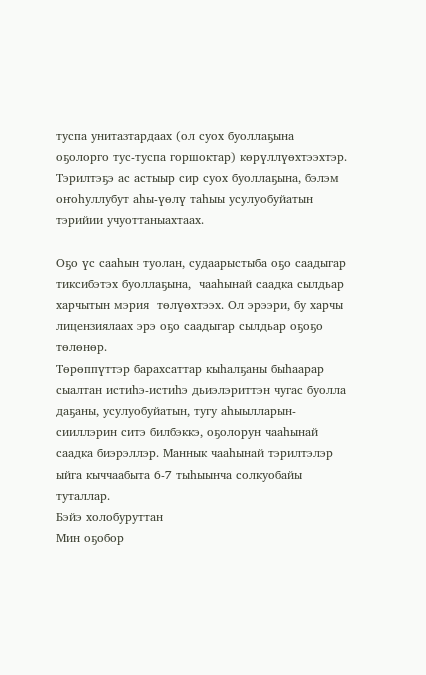туспа унитазтардаах (ол суох буоллаҕына оҕолорго тус-туспа горшоктар) көрүллүөхтээхтэр. Тэрилтэҕэ ас астыыр сир суох буоллаҕына, бэлэм оҥоһуллубут аһы-үөлү таһыы усулуобуйатын тэрийии учуоттаныахтаах.

Оҕо үс сааһын туолан, судаарыстыба оҕо саадыгар тиксибэтэх буоллаҕына,  чааһынай саадка сылдьар харчытын мэрия  төлүөхтээх. Ол эрээри, бу харчы лицензиялаах эрэ оҕо саадыгар сылдьар оҕоҕо төлөнөр.
Төрөппүттэр барахсаттар кыһалҕаны быһаарар сыалтан истиһэ-истиһэ дьиэлэриттэн чугас буолла даҕаны, усулуобуйатын, тугу аһыылларын-сииллэрин ситэ билбэккэ, оҕолорун чааһынай саадка биэрэллэр. Маннык чааһынай тэрилтэлэр ыйга кыччаабыта 6-7 тыһыынча солкуобайы туталлар.
Бэйэ холобуруттан
Мин оҕобор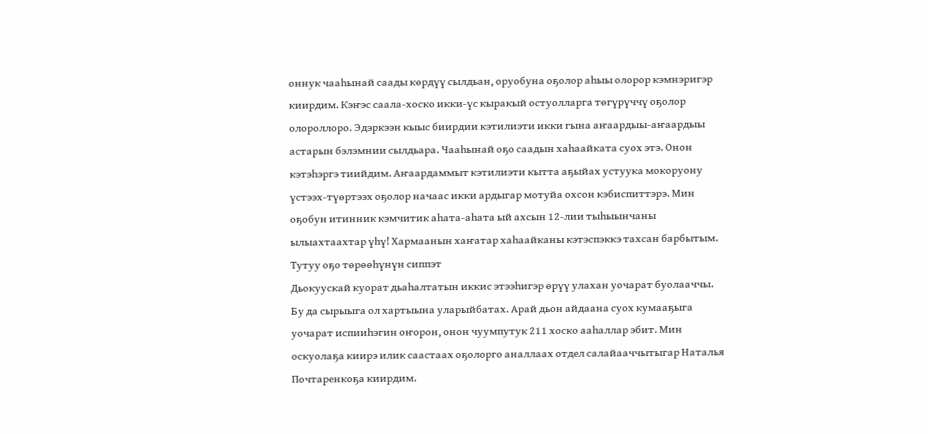оннук чааһынай саады көрдүү сылдьан, оруобуна оҕолор аһыы олорор кэмнэригэр киирдим. Кэҥэс саала-хоско икки-үс кыракый остуолларга төгүрүччү оҕолор олороллоро. Эдэркээн кыыс биирдии кэтилиэти икки гына аҥаардыы-аҥаардыы астарын бэлэмнии сылдьара. Чааһынай оҕо саадын хаһаайката суох этэ. Онон кэтэһэргэ тиийдим. Аҥаардаммыт кэтилиэти кытта аҕыйах устуука мокоруону үстээх-түөртээх оҕолор начаас икки ардыгар мотуйа охсон кэбиспиттэрэ. Мин оҕобун итинник кэмчитик аһата-аһата ый ахсын 12-лии тыһыынчаны ылыахтаахтар үһү! Хармаанын хаҥатар хаһаайканы кэтэспэккэ тахсан барбытым.
Тутуу оҕо төрөөһүнүн сиппэт
Дьокуускай куорат дьаһалтатын иккис этээһигэр өрүү улахан уочарат буолааччы. Бу да сырыыга ол хартыына уларыйбатах. Арай дьон айдаана суох кумааҕыга уочарат испииһэгин оҥорон, онон чуумпутук 211 хоско ааһаллар эбит. Мин оскуолаҕа киирэ илик саастаах оҕолорго аналлаах отдел салайааччытыгар Наталья Почтаренкоҕа киирдим.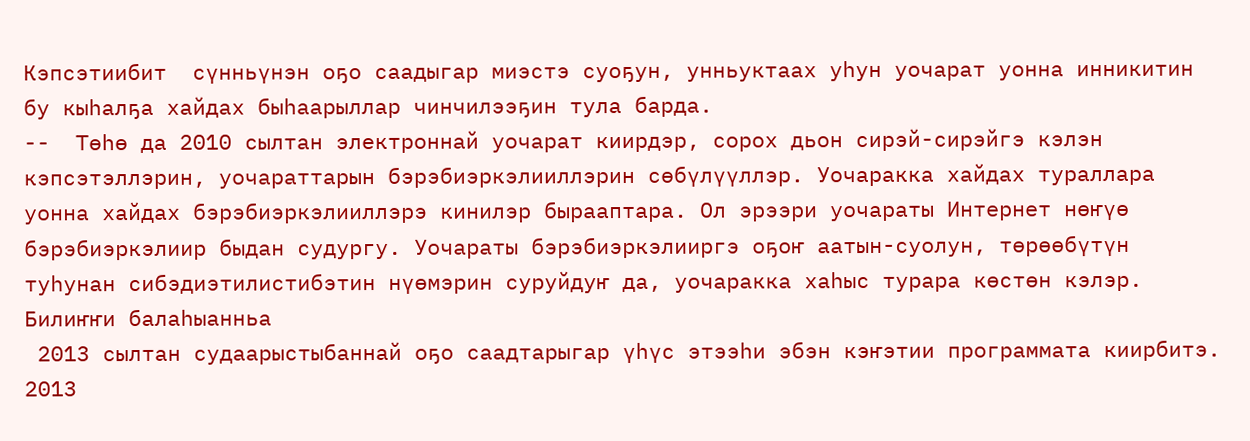Кэпсэтиибит  сүнньүнэн оҕо саадыгар миэстэ суоҕун, унньуктаах уһун уочарат уонна инникитин бу кыһалҕа хайдах быһаарыллар чинчилээҕин тула барда.
--  Төһө да 2010 сылтан электроннай уочарат киирдэр, сорох дьон сирэй-сирэйгэ кэлэн кэпсэтэллэрин, уочараттарын бэрэбиэркэлииллэрин сөбүлүүллэр. Уочаракка хайдах тураллара уонна хайдах бэрэбиэркэлииллэрэ кинилэр бырааптара. Ол эрээри уочараты Интернет нөҥүө бэрэбиэркэлиир быдан судургу. Уочараты бэрэбиэркэлииргэ оҕоҥ аатын-суолун, төрөөбүтүн туһунан сибэдиэтилистибэтин нүөмэрин суруйдуҥ да, уочаракка хаһыс турара көстөн кэлэр.
Билиҥҥи балаһыанньа
 2013 сылтан судаарыстыбаннай оҕо саадтарыгар үһүс этээһи эбэн кэҥэтии программата киирбитэ. 2013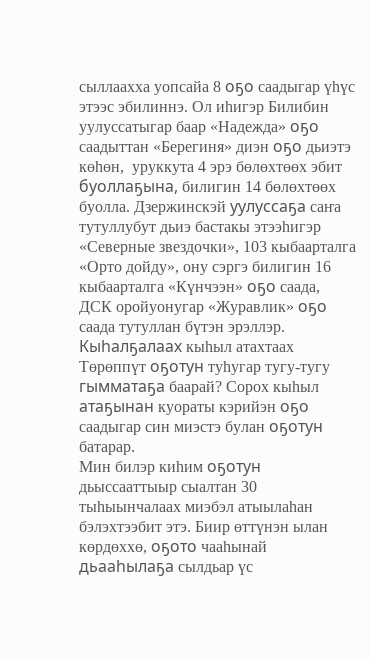сыллаахха уопсайа 8 оҕо саадыгар үһүс этээс эбилиннэ. Ол иһигэр Билибин уулуссатыгар баар «Надежда» оҕо саадыттан «Берегиня» диэн оҕо дьиэтэ көһөн,  уруккута 4 эрэ бөлөхтөөх эбит буоллаҕына, билигин 14 бөлөхтөөх буолла. Дзержинскэй уулуссаҕа саҥа тутуллубут дьиэ бастакы этээһигэр «Северные звездочки», 103 кыбаарталга «Орто дойду», ону сэргэ билигин 16 кыбаарталга «Күнчээн» оҕо саада, ДСК оройуонугар «Журавлик» оҕо саада тутуллан бүтэн эрэллэр.
Кыһалҕалаах кыһыл атахтаах
Төрөппүт оҕотун туһугар тугу-тугу гымматаҕа баарай? Сорох кыһыл атаҕынан куораты кэрийэн оҕо саадыгар син миэстэ булан оҕотун батарар.
Мин билэр киһим оҕотун дьыссааттыыр сыалтан 30 тыһыынчалаах миэбэл атыылаһан бэлэхтээбит этэ. Биир өттүнэн ылан көрдөххө, оҕото чааһынай  дьааһылаҕа сылдьар үс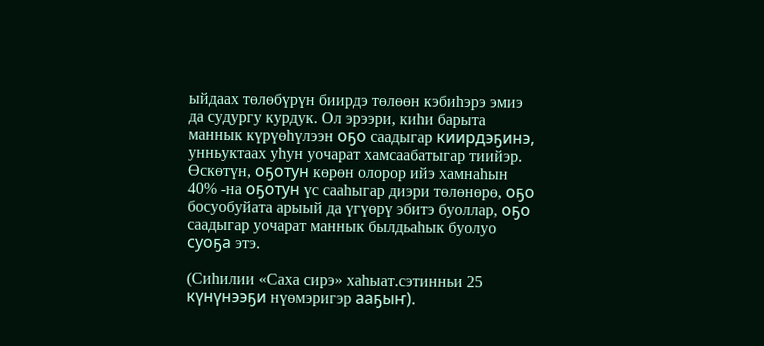ыйдаах төлөбүрүн биирдэ төлөөн кэбиһэрэ эмиэ да судургу курдук. Ол эрээри, киһи барыта маннык күрүөһүлээн оҕо саадыгар киирдэҕинэ, унньуктаах уһун уочарат хамсаабатыгар тиийэр.
Өскөтүн, оҕотун көрөн олорор ийэ хамнаһын 40% -на оҕотун үс сааһыгар диэри төлөнөрө, оҕо босуобуйата арыый да үгүөрү эбитэ буоллар, оҕо саадыгар уочарат маннык былдьаһык буолуо суоҕа этэ.

(Сиһилии «Саха сирэ» хаһыат.сэтинньи 25 күнүнээҕи нүөмэригэр ааҕыҥ).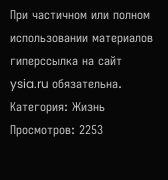При частичном или полном использовании материалов гиперссылка на сайт ysia.ru обязательна.
Категория: Жизнь Просмотров: 2253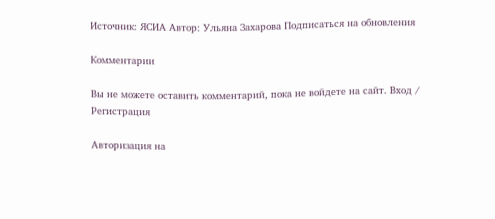Источник: ЯСИА Автор: Ульяна Захарова Подписаться на обновления

Комментарии

Вы не можете оставить комментарий, пока не войдете на сайт. Вход / Регистрация

Авторизация на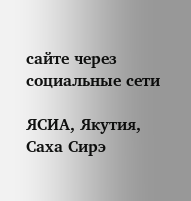сайте через социальные сети

ЯСИА, Якутия, Саха Сирэ